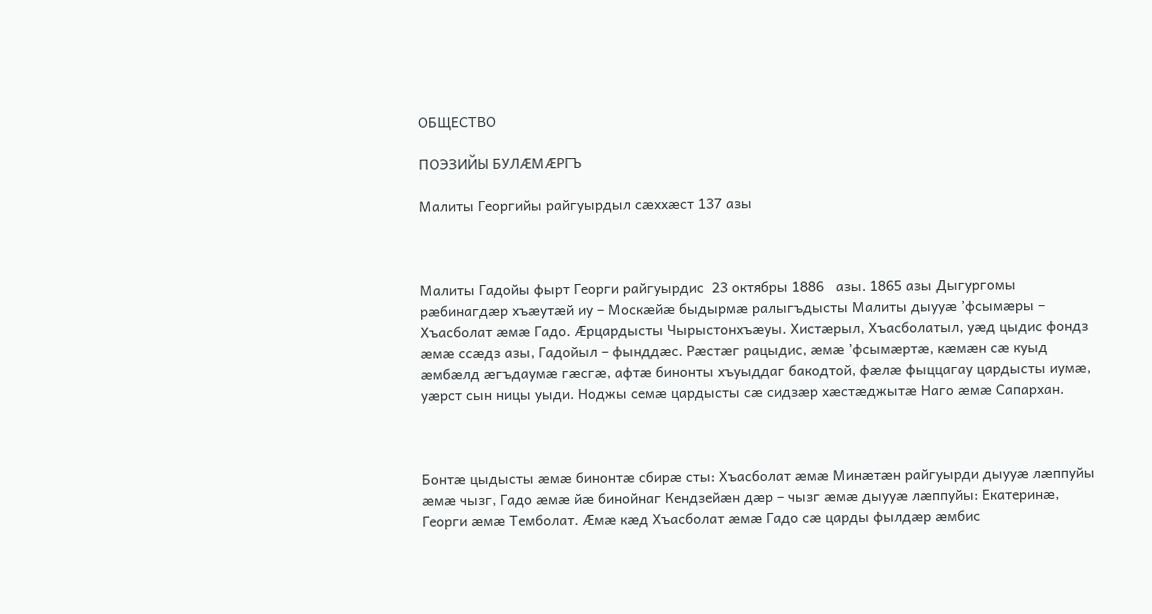ОБЩЕСТВО

ПОЭЗИЙЫ БУЛÆМÆРГЪ

Малиты Георгийы райгуырдыл сæххæст 137 азы



Малиты Гадойы фырт Георги райгуырдис  23 октябры 1886   азы. 1865 азы Дыгургомы рæбинагдæр хъæутæй иу – Москæйæ быдырмæ ралыгъдысты Малиты дыууæ ’фсымæры – Хъасболат æмæ Гадо. Æрцардысты Чырыстонхъæуы. Хистæрыл, Хъасболатыл, уæд цыдис фондз æмæ ссæдз азы, Гадойыл – фынддæс. Рæстæг рацыдис, æмæ ’фсымæртæ, кæмæн сæ куыд æмбæлд æгъдаумæ гæсгæ, афтæ бинонты хъуыддаг бакодтой, фæлæ фыццагау цардысты иумæ, уæрст сын ницы уыди. Ноджы семæ цардысты сæ сидзæр хæстæджытæ Наго æмæ Сапархан.



Бонтæ цыдысты æмæ бинонтæ сбирæ сты: Хъасболат æмæ Минæтæн райгуырди дыууæ лæппуйы æмæ чызг, Гадо æмæ йæ бинойнаг Кендзейæн дæр – чызг æмæ дыууæ лæппуйы: Екатеринæ, Георги æмæ Темболат. Æмæ кæд Хъасболат æмæ Гадо сæ царды фылдæр æмбис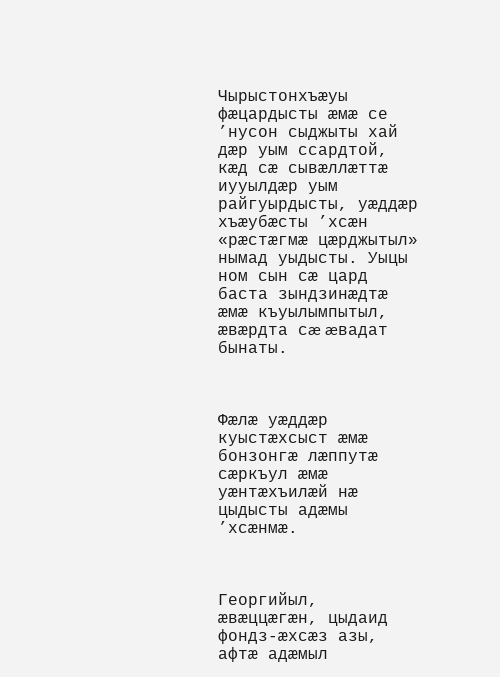Чырыстонхъæуы фæцардысты æмæ се ’нусон сыджыты хай дæр уым ссардтой, кæд сæ сывæллæттæ иууылдæр уым райгуырдысты, уæддæр хъæубæсты ’хсæн «рæстæгмæ цæрджытыл» нымад уыдысты. Уыцы ном сын сæ цард баста зындзинæдтæ æмæ къуылымпытыл, æвæрдта сæ æвадат бынаты.



Фæлæ уæддæр куыстæхсыст æмæ бонзонгæ лæппутæ сæркъул æмæ уæнтæхъилæй нæ цыдысты адæмы ’хсæнмæ.



Георгийыл, æвæццæгæн, цыдаид фондз-æхсæз азы, афтæ адæмыл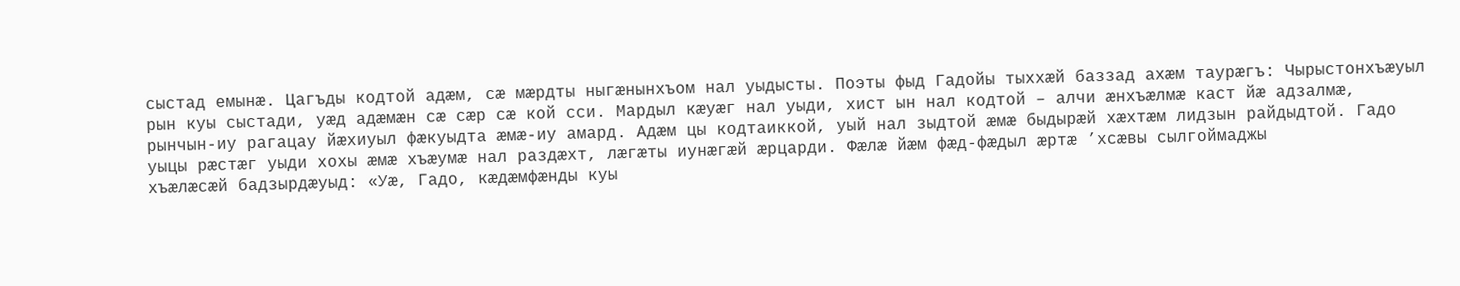сыстад емынæ. Цагъды кодтой адæм, сæ мæрдты ныгæнынхъом нал уыдысты. Поэты фыд Гадойы тыххæй баззад ахæм таурæгъ: Чырыстонхъæуыл рын куы сыстади, уæд адæмæн сæ сæр сæ кой сси. Мардыл кæуæг нал уыди, хист ын нал кодтой – алчи æнхъæлмæ каст йæ адзалмæ, рынчын-иу рагацау йæхиуыл фæкуыдта æмæ-иу амард. Адæм цы кодтаиккой, уый нал зыдтой æмæ быдырæй хæхтæм лидзын райдыдтой. Гадо уыцы рæстæг уыди хохы æмæ хъæумæ нал раздæхт, лæгæты иунæгæй æрцарди. Фæлæ йæм фæд-фæдыл æртæ ’хсæвы сылгоймаджы
хъæлæсæй бадзырдæуыд: «Уæ, Гадо, кæдæмфæнды куы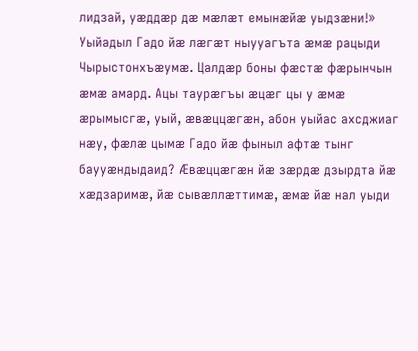лидзай, уæддæр дæ мæлæт емынæйæ уыдзæни!» Уыйадыл Гадо йæ лæгæт ныууагъта æмæ рацыди Чырыстонхъæумæ. Цалдæр боны фæстæ фæрынчын æмæ амард. Ацы таурæгъы æцæг цы у æмæ æрымысгæ, уый, æвæццæгæн, абон уыйас ахсджиаг нæу, фæлæ цымæ Гадо йæ фыныл афтæ тынг баууæндыдаид? Æвæццæгæн йæ зæрдæ дзырдта йæ хæдзаримæ, йæ сывæллæттимæ, æмæ йæ нал уыди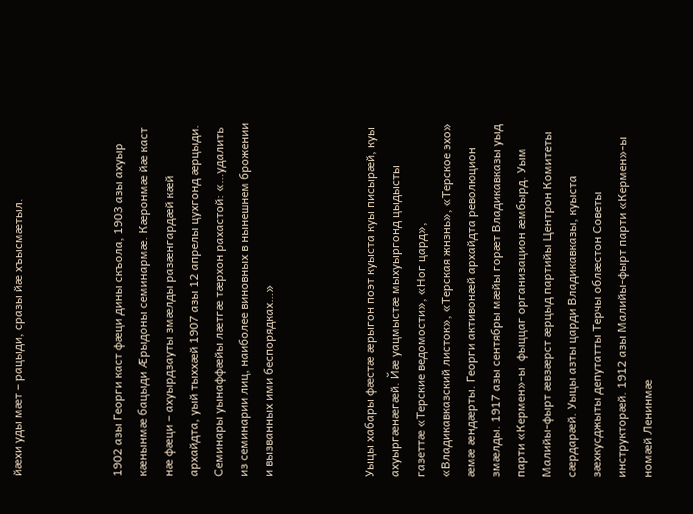йæхи уды мæт – рацыди, сразы йæ хъысмæтыл.



1902 азы Георги каст фæци дины скъола, 1903 азы ахуыр кæнынмæ бацыди Æрыдоны семинармæ. Кæронмæ йæ каст нæ фæци – ахуырдзауты змæлды разæнгардæй кæй архайдта, уый тыххæй 1907 азы 12 апрелы цухгонд æрцыди. Семинары уынаффæйы лæтгæ тæрхон рахастой: «…удалить из семинарии лиц, наиболее виновных в нынешнем брожении и вызванных ими беспорядках…»



Уыцы хабары фæстæ æрыгон поэт куыста куы писырæй, куы ахуыргæнæгæй. Йæ уацмыстæ мыхуыргонд цыдысты газеттæ «Терские ведомости», «Ног цард», «Владикавказский листок», «Терская жнзнь», «Терское эхо» æмæ æндæрты. Георги активонæй архайдта революцион змæлды. 1917 азы сентябры мæйы горæт Владикавказы уыд парти «Кермен»-ы  фыццаг организацион æмбырд. Уым Малийы-фырт æвзæрст æрцыд партийы Центрон Комитеты сæрдарæй. Уыцы азты царди Владикавказы, куыста зæхкусджыты депутатты Терчы облæстон Советы инструкторæй. 1912 азы Малийы-фырт парти «Кермен»-ы номæй Ленинмæ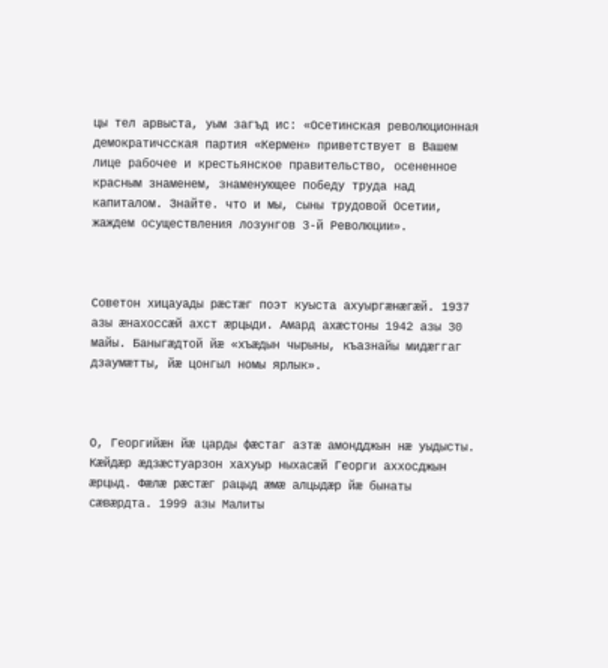цы тел арвыста, уым загъд ис: «Осетинская революционная демократичсская партия «Кермен» приветствует в Вашем лице рабочее и крестьянское правительство, осененное красным знаменем, знаменующее победу труда над капиталом. Знайте. что и мы, сыны трудовой Осетии, жаждем осуществления лозунгов 3-й Революции».



Советон хицауады рæстæг поэт куыста ахуыргæнæгæй. 1937 азы æнахоссæй ахст æрцыди. Амард ахæстоны 1942 азы 30 майы. Баныгæдтой йæ «хъæдын чырыны, къазнайы мидæггаг дзаумæтты, йæ цонгыл номы ярлык».



О, Георгийæн йæ царды фæстаг азтæ амондджын нæ уыдысты. Кæйдæр æдзæстуарзон хахуыр ныхасæй Георги аххосджын æрцыд. Фæлæ рæстæг рацыд æмæ алцыдæр йæ бынаты сæвæрдта. 1999 азы Малиты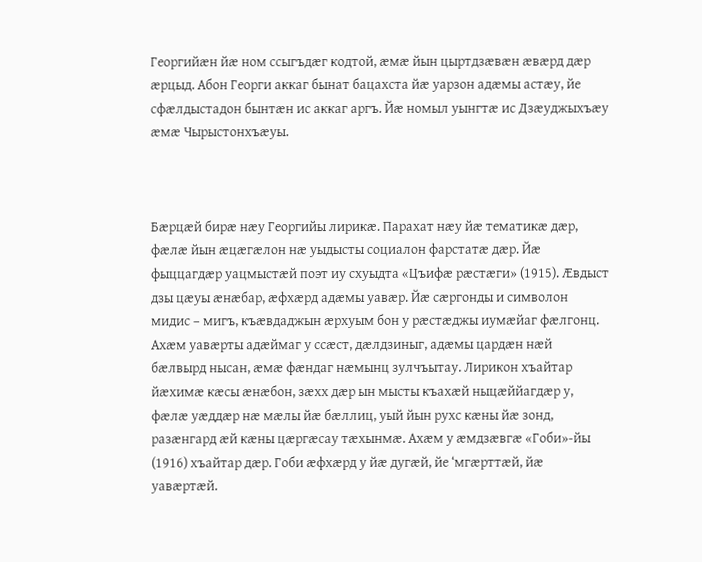Георгийæн йæ ном ссыгъдæг кодтой, æмæ йын цыртдзæвæн æвæрд дæр æрцыд. Абон Георги аккаг бынат бацахста йæ уарзон адæмы астæу, йе сфæлдыстадон бынтæн ис аккаг аргъ. Йæ номыл уынгтæ ис Дзæуджыхъæу æмæ Чырыстонхъæуы.



Бæрцæй бирæ нæу Георгийы лирикæ. Парахат нæу йæ тематикæ дæр, фæлæ йын æцæгæлон нæ уыдысты социалон фарстатæ дæр. Йæ фыццагдæр уацмыстæй поэт иу схуыдта «Цъифæ рæстæги» (1915). Æвдыст дзы цæуы æнæбар, æфхæрд адæмы уавæр. Йæ сæргонды и символон мидис – мигъ, къæвдаджын æрхуым бон у рæстæджы иумæйаг фæлгонц. Ахæм уавæрты адæймаг у ссæст, дæлдзиныг, адæмы цардæн нæй бæлвырд нысан, æмæ фæндаг нæмынц зулчъытау. Лирикон хъайтар йæхимæ кæсы æнæбон, зæхх дæр ын мысты къахæй ныцæййагдæр у, фæлæ уæддæр нæ мæлы йæ бæллиц, уый йын рухс кæны йæ зонд, разæнгард æй кæны цæргæсау тæхынмæ. Ахæм у æмдзæвгæ «Гоби»-йы (1916) хъайтар дæр. Гоби æфхæрд у йæ дугæй, йе ‘мгæрттæй, йæ уавæртæй.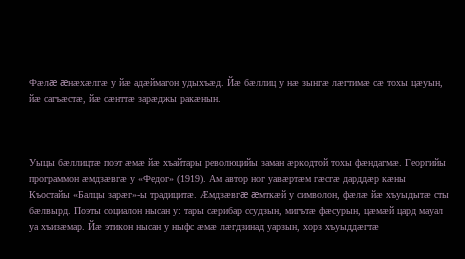Фæлæ æнæхæлгæ у йæ адæймагон удыхъæд. Йæ бæллиц у нæ зынгæ лæгтимæ сæ тохы цæуын, йæ сагъæстæ, йæ сæнттæ зарæджы ракæнын.



Уыцы бæллицтæ поэт æмæ йæ хъайтары революцийы заман æркодтой тохы фæндагмæ. Георгийы программон æмдзæвгæ у «Федог» (1919). Ам автор ног уавæртæм гæсгæ дарддæр кæны Къостайы «Балцы зарæг»-ы традицитæ. Æмдзæвгæ æмткæй у символон, фæлæ йæ хъуыдытæ сты бæлвырд. Поэты социалон нысан у: тары сæрибар ссудзын, мигътæ фæсурын, цæмæй цард мауал уа хъизæмар. Йæ этикон нысан у ныфс æмæ лæгдзинад уарзын, хорз хъуыддæгтæ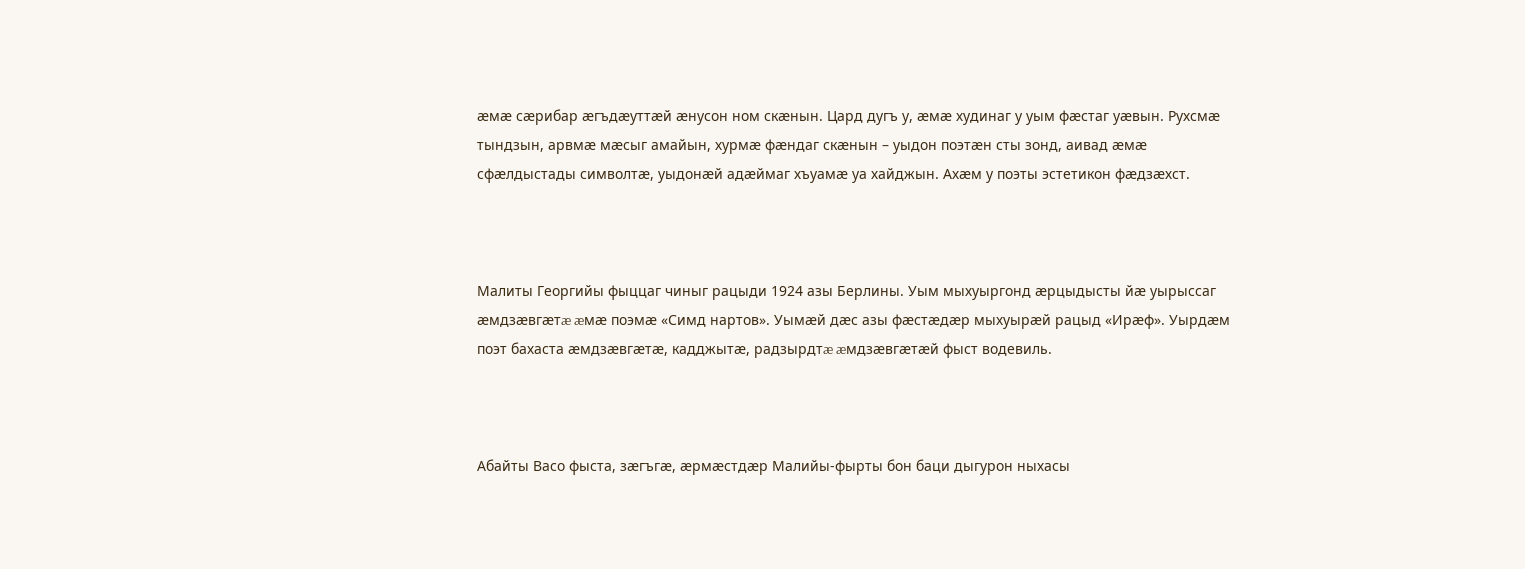æмæ сæрибар æгъдæуттæй æнусон ном скæнын. Цард дугъ у, æмæ худинаг у уым фæстаг уæвын. Рухсмæ тындзын, арвмæ мæсыг амайын, хурмæ фæндаг скæнын – уыдон поэтæн сты зонд, аивад æмæ сфæлдыстады символтæ, уыдонæй адæймаг хъуамæ уа хайджын. Ахæм у поэты эстетикон фæдзæхст.



Малиты Георгийы фыццаг чиныг рацыди 1924 азы Берлины. Уым мыхуыргонд æрцыдысты йæ уырыссаг æмдзæвгæтæ æмæ поэмæ «Симд нартов». Уымæй дæс азы фæстæдæр мыхуырæй рацыд «Ирæф». Уырдæм поэт бахаста æмдзæвгæтæ, кадджытæ, радзырдтæ æмдзæвгæтæй фыст водевиль.



Абайты Васо фыста, зæгъгæ, æрмæстдæр Малийы-фырты бон баци дыгурон ныхасы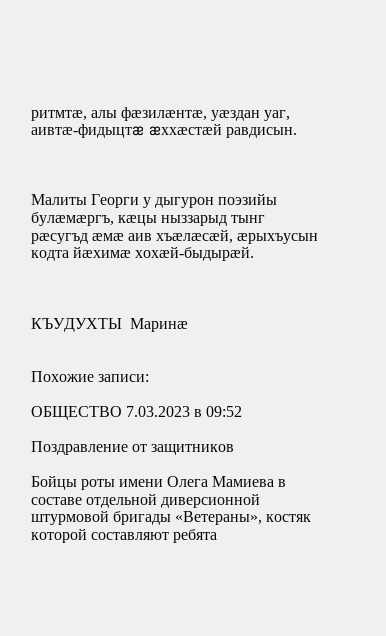ритмтæ, алы фæзилæнтæ, уæздан уаг, аивтæ-фидыцтæ æххæстæй равдисын.



Малиты Георги у дыгурон поэзийы булæмæргъ, кæцы ныззарыд тынг рæсугъд æмæ аив хъæлæсæй, æрыхъусын кодта йæхимæ хохæй-быдырæй.



КЪУДУХТЫ  Маринæ


Похожие записи:

ОБЩЕСТВО 7.03.2023 в 09:52

Поздравление от защитников

Бойцы роты имени Олега Мамиева в составе отдельной диверсионной штурмовой бригады «Ветераны», костяк которой составляют ребята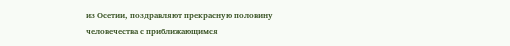из Осетии, поздравляют прекрасную половину человечества с приближающимся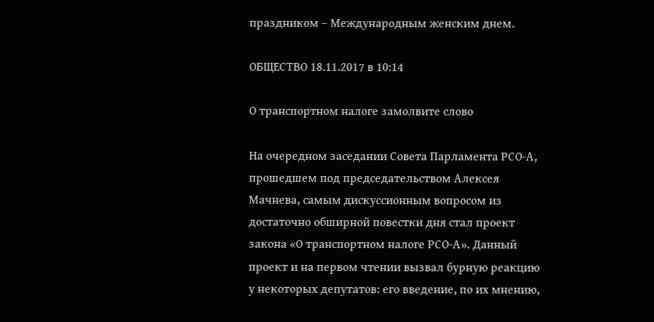праздником – Международным женским днем.

ОБЩЕСТВО 18.11.2017 в 10:14

О транспортном налоге замолвите слово

На очередном заседании Совета Парламента РСО-А, прошедшем под председательством Алексея Мачнева, самым дискуссионным вопросом из достаточно обширной повестки дня стал проект закона «О транспортном налоге РСО-А». Данный проект и на первом чтении вызвал бурную реакцию у некоторых депутатов: его введение, по их мнению,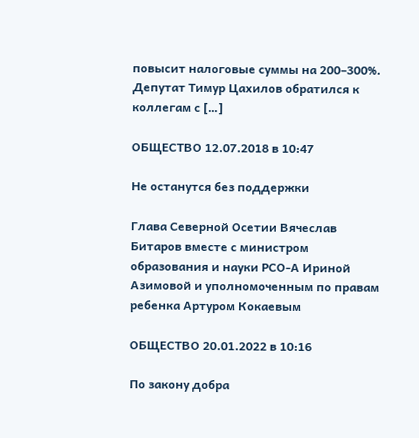повысит налоговые суммы на 200–300%. Депутат Тимур Цахилов обратился к коллегам с […]

ОБЩЕСТВО 12.07.2018 в 10:47

Не останутся без поддержки

Глава Северной Осетии Вячеслав Битаров вместе с министром образования и науки РСО-А Ириной Азимовой и уполномоченным по правам ребенка Артуром Кокаевым

ОБЩЕСТВО 20.01.2022 в 10:16

По закону добра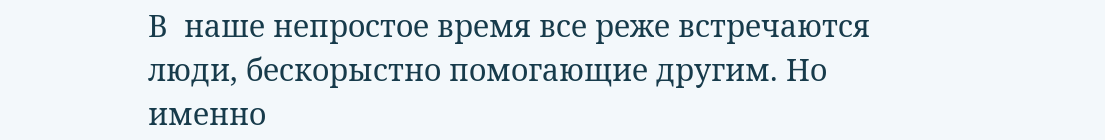В  наше непростое время все реже встречаются люди, бескорыстно помогающие другим. Но именно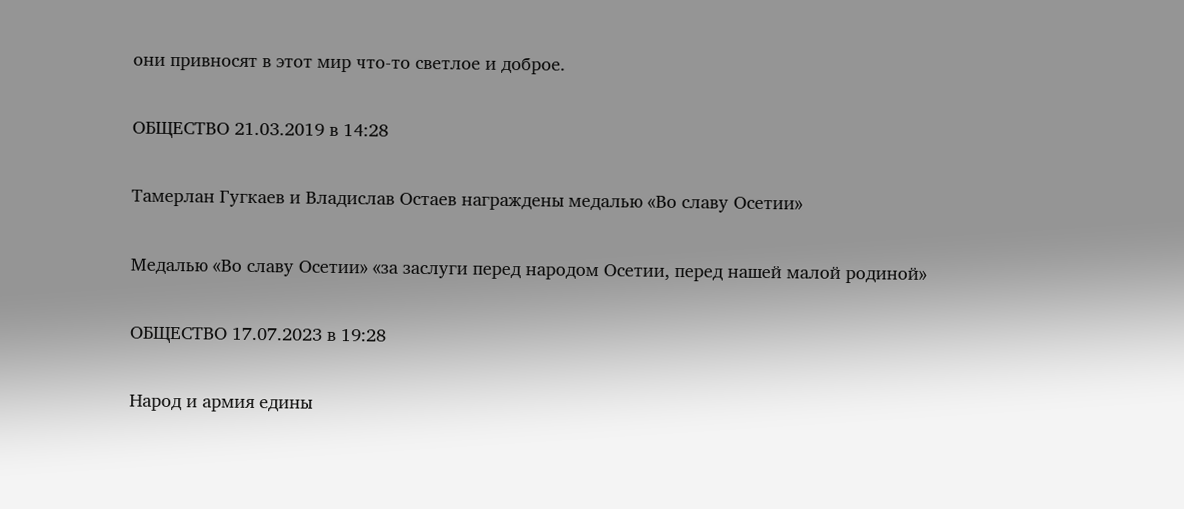они привносят в этот мир что-то светлое и доброе.

ОБЩЕСТВО 21.03.2019 в 14:28

Тамерлан Гугкаев и Владислав Остаев награждены медалью «Во славу Осетии»

Медалью «Во славу Осетии» «за заслуги перед народом Осетии, перед нашей малой родиной»

ОБЩЕСТВО 17.07.2023 в 19:28

Народ и армия едины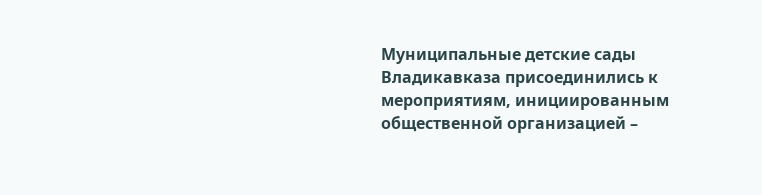Муниципальные детские сады Владикавказа присоединились к мероприятиям, инициированным общественной организацией –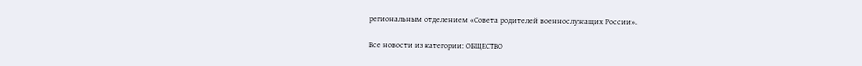региональным отделением «Совета родителей военнослужащих России».

Все новости из категории: ОБЩЕСТВО